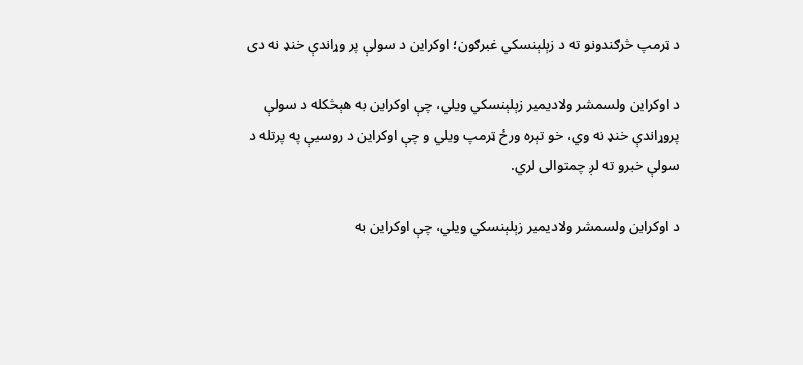د ټرمپ څرګندونو ته د زېلېنسکي غبرګون؛ اوکراین د سولې پر وړاندې خنډ نه دی

د اوکراین ولسمشر ولادیمیر زېلېنسکي ویلي، چې اوکراین به هېڅکله د سولې پروړاندې خنډ نه وي، خو تېره ورځ ټرمپ ویلي و چې اوکراین د روسیې په پرتله د سولې خبرو ته لږ چمتوالی لري.

د اوکراین ولسمشر ولادیمیر زېلېنسکي ویلي، چې اوکراین به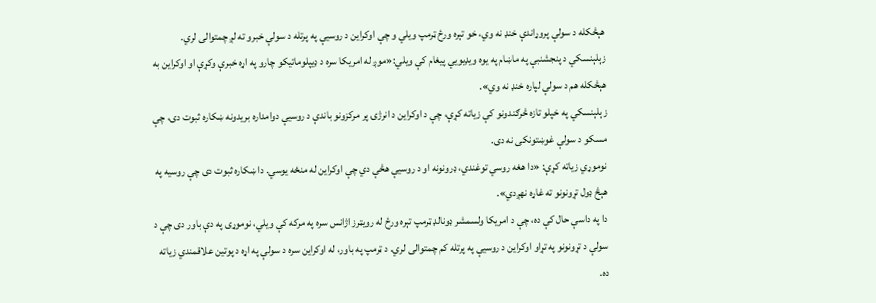هېڅکله د سولې پروړاندې خنډ نه وي، خو تېره ورځ ټرمپ ویلي و چې اوکراین د روسیې په پرتله د سولې خبرو ته لږ چمتوالی لري.
زېلېنسکي د پنجشنبې په ماښام په یوه ویډیويي پیغام کې ویلي:«موږ له امریکا سره د ډیپلوماتیکو چارو په اړه خبرې وکړې او اوکراین به هېڅکله هم د سولې لپاره خنډ نه وي».
زېلېنسکي په خپلو تازه څرګندونو کې زیاته کړې، چې د اوکراین د انرژۍ پر مرکزونو باندې د روسیې دوامداره بریدونه ښکاره ثبوت دی، چې مسکو د سولې غوښتونکی نه دی.
نوموړي زیاته کړې: «دا هغه روسي توغندي، ډرونونه او د روسیې هڅې دي چې اوکراین له منځه یوسي. دا ښکاره ثبوت دی چې روسیه په هېڅ ډول تړونونو ته غاړه نهږدي».
دا په داسې حال کې ده، چې د امریکا ولسمشر ډونالډ ټرمپ تېره ورځ له رویټرز اژانس سره په مرکه کې ویلي، نوموړی په دې باور دی چې د سولې د تړونونو په تړاو اوکراین د روسیې په پرتله کم چمتوالی لري. د ټرمپ په باور، له اوکراین سره د سولې په اړه د پوتین علاقمندي زیاته ده.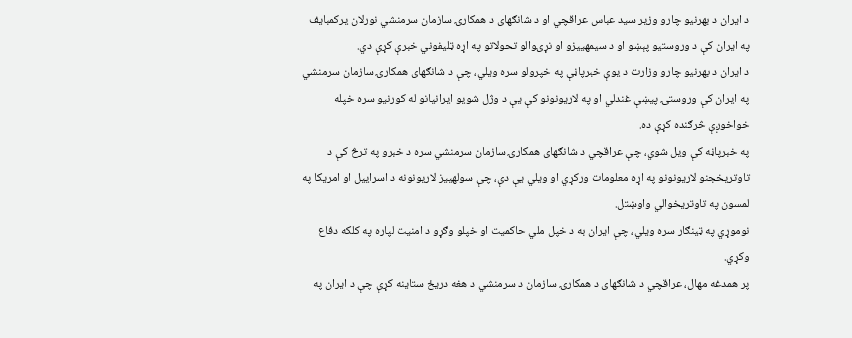د ایران د بهرنیو چارو وزیر سید عباس عراقچي او د شانګهای د همکارۍ سازمان سرمنشي نورلان یرکمبایف په ایران کې د وروستیو پېښو او د سیمهییزو او نړۍوالو تحولاتو په اړه ټلیفوني خبرې کړې دي.
د ایران د بهرنیو چارو وزارت د یوې خبرپاڼې په خپرولو سره ویلي، چې د شانګهای همکارۍ سازمان سرمنشي په ایران کې وروستۍ پیښې غندلي او په لاریونونو کې یې د وژل شویو ایرانیانو له کورنیو سره خپله خواخوږې څرګنده کړې ده.
په خبرپاڼه کې ویل شوي، چې عراقچي د شانګهای همکارۍ سازمان سرمنشي سره د خبرو په ترڅ کې د تاوتریخجنو لاریونونو په اړه معلومات ورکړي او ویلي یې دې، چې سولهییز لاریونونه د اسراییل او امریکا په لمسون په تاوتریخوالي واوښتل.
نوموړي په ټینګار سره ویلي، چې ایران به د خپل ملي حاکمیت او خپلو وګړو د امنیت لپاره په کلکه دفاع وکړي.
پر همدغه مهال، عراقچي د شانګهای د همکارۍ سازمان د سرمنشي د هغه دریځ ستاینه کړې چې د ایران په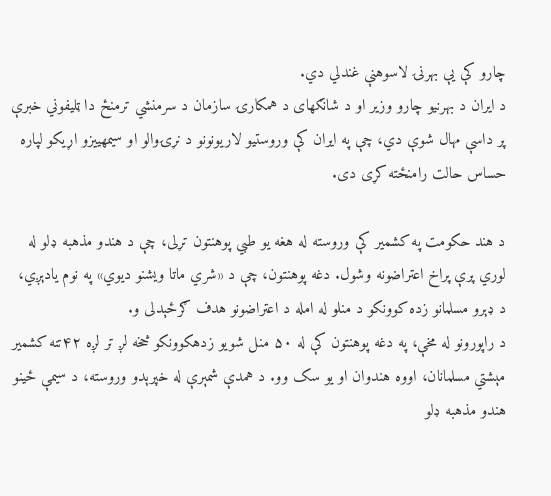چارو کې یې بهرنۍ لاسوهنې غندلي دي.
د ایران د بهرنیو چارو وزیر او د شانګهای د همکارۍ سازمان د سرمنشي ترمنځ دا ټلیفوني خبرې پر داسې مهال شوې دي، چې په ایران کې وروستیو لاریونونو د نړۍوالو او سیمهییزو اړیکو لپاره حساس حالت رامنځته کړی دی.

د هند حکومت په کشمیر کې وروسته له هغه یو طبي پوهنتون تړلی، چې د هندو مذهبه ډلو له لوري پرې پراخ اعتراضونه وشول. دغه پوهنتون، چې د «شري ماتا ویشنو دیوي» په نوم یادېږي، د ډېرو مسلمانو زده کوونکو د منلو له امله د اعتراضونو هدف ګرځېدلی و.
د راپورونو له مخې، په دغه پوهنتون کې له ۵۰ منل شویو زدهکوونکو څخه لږ تر لږه ۴۲تنه کشمیر مېشتي مسلمانان، اووه هندوان او یو سک وو. د همدې شمېرې له خپرېدو وروسته، د سیمې ځینو هندو مذهبه ډلو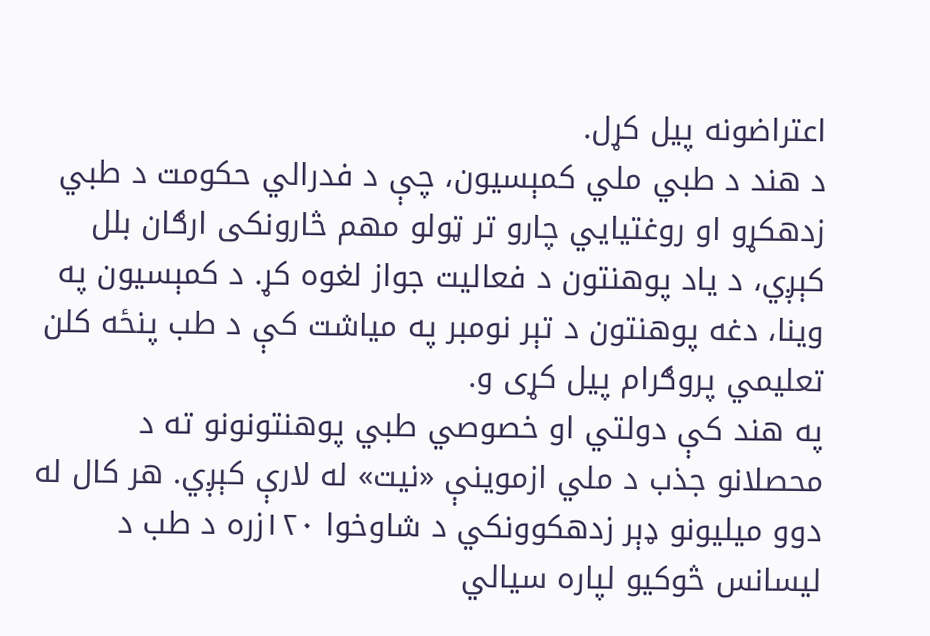اعتراضونه پیل کړل.
د هند د طبي ملي کمېسیون، چې د فدرالي حکومت د طبي زدهکړو او روغتیايي چارو تر ټولو مهم څارونکی ارګان بلل کېږي، د یاد پوهنتون د فعالیت جواز لغوه کړ. د کمېسیون په وینا، دغه پوهنتون د تېر نومبر په میاشت کې د طب پنځه کلن تعلیمي پروګرام پیل کړی و.
په هند کې دولتي او خصوصي طبي پوهنتونونو ته د محصلانو جذب د ملي ازموینې «نیت» له لارې کېږي. هر کال له دوو میلیونو ډېر زدهکوونکي د شاوخوا ۱۲۰زره د طب د لیسانس څوکيو لپاره سیالي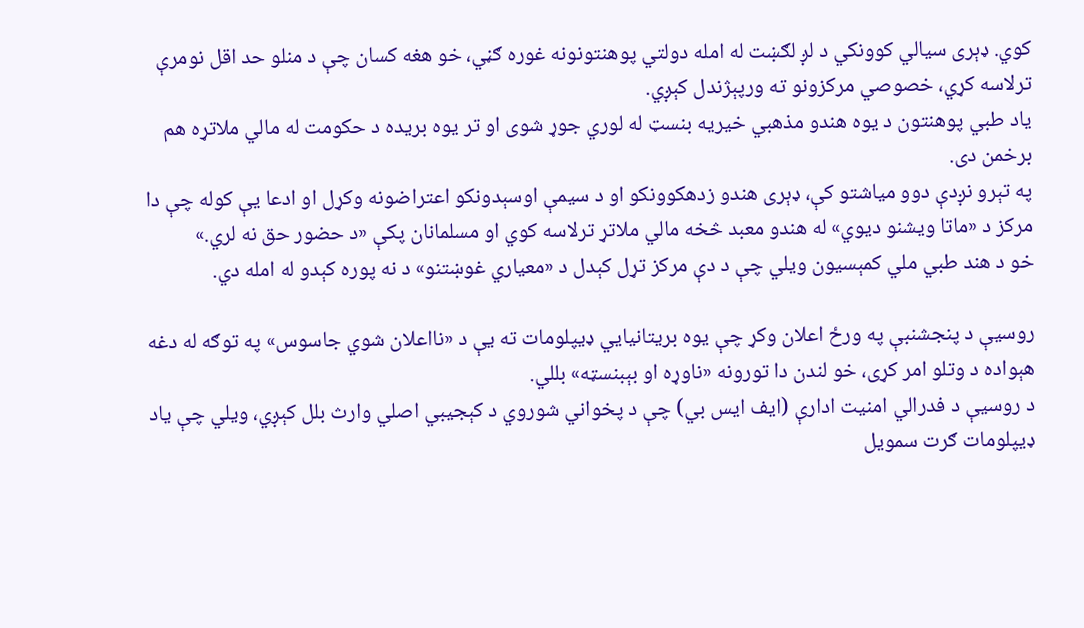کوي. ډېری سیالي کوونکي د لږ لګښت له امله دولتي پوهنتونونه غوره ګڼي، خو هغه کسان چې د منلو حد اقل نومرې ترلاسه کړي، خصوصي مرکزونو ته ورپېژندل کېږي.
یاد طبي پوهنتون د یوه هندو مذهبي خیریه بنسټ له لوري جوړ شوی او تر یوه بریده د حکومت له مالي ملاتړه هم برخمن دی.
په تېرو نږدې دوو میاشتو کې، ډېری هندو زدهکوونکو او د سیمې اوسېدونکو اعتراضونه وکړل او ادعا یې کوله چې دا مرکز د «ماتا ویشنو دیوي» له هندو معبد څخه مالي ملاتړ ترلاسه کوي او مسلمانان پکې «د حضور حق نه لري.»
خو د هند طبي ملي کمېسیون ویلي چې د دې مرکز تړل کېدل د «معیاري غوښتنو» د نه پوره کېدو له امله دي.

روسیې د پنجشنبې په ورځ اعلان وکړ چې یوه بریتانیایي ډیپلومات ته یې د «نااعلان شوي جاسوس» په توګه له دغه هېواده د وتلو امر کړی، خو لندن دا تورونه «ناوړه او بېبنسټه» بللي.
د روسیې د فدرالي امنیت ادارې (ایف ایس بي) چې د پخواني شوروي د کېجيبي اصلي وارث بلل کېږي، ویلي چې یاد ډیپلومات ګرت سمویل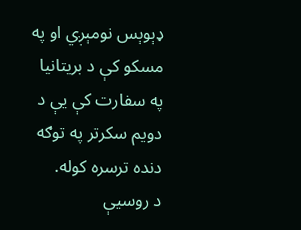ډېوېس نومېږي او په مسکو کې د بریتانیا په سفارت کې یې د دویم سکرتر په توګه دنده ترسره کوله.
د روسیې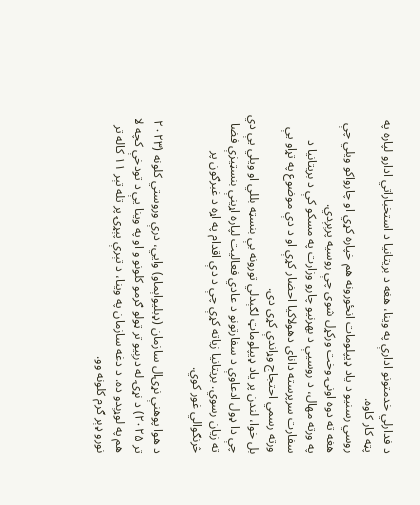د فدارلي خدمتونو ادارې په وینا، هغه د بریتانیا د استخباراتي ادارو لپاره په پټه کار کاوه.
روسي رسنیو د یاد ډیپلومات انځورونه هم خپاره کړي او چارواکو ویلي چې هغه ته دوه اونۍ وخت ورکړل شوی چې روسیه پرېږدي.
په ورته مهال، د روسیې د بهرنیو چارو وزارت په مسکو کې د بریتانیا د سفارت سرپرسته دانای دهولاکیا احضار کړې او د دې موضوع په تړاو یې ورته رسمي احتجاج وړاندې کړی دی.
بل خوا، لندن پر یاد ډیپلوماټ لګېدلي تورونه بې بنسټه بللي او ویلي یې دي چې دا ډول ادعاوې د سفارتونو د عادي فعالیت لپاره اړینې بنسټیزې فضا ته زیان رسوي. بریتانیا زیاته کړې چې د دې اقدام په اړه د غبرګون پر څرنګوالي غور کوي.

د هوا پوهنې نړۍال سازمان (ډبلیواېماو) وايي، درې وروستي کلونه (۲۰۲۳ تر ۲۰۲۵) د نړۍ له درېیو تر ټولو ګرمو کلونو و او په وینا یې د تودخې کچه لا هم په لوړېدو ده. د دغه سازمان په وینا، د تېرې پېړۍ پر تله تېر ۱۱ کاله تر نورو ډېر ګرم کلونه وو.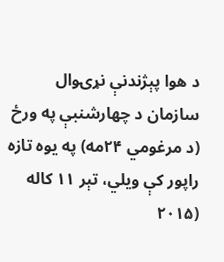د هوا پېژندنې نړۍوال سازمان د چهارشنبې په ورځ (د مرغومي ۲۴مه) په یوه تازه راپور کې ویلي، تېر ۱۱ کاله (۲۰۱۵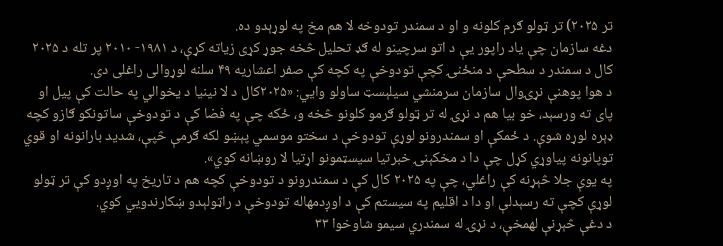تر ۲۰۲۵) تر ټولو ګرم کلونه و او د سمندر تودوخه لا هم مخ په لوړېدو ده.
دغه سازمان چې یاد راپور یې د اتو سرچینو له ګډ تحلیل څخه جوړ کړی زیاته کړې، د ۱۹۸۱- ۲۰۱۰ پر تله د ۲۰۲۵ کال د سمندر د سطحې د منځنۍ کچې تودوخې په کچه کې صفر اعشاریه ۴۹ سلنه لوړوالی راغلی دی.
د هوا پوهنې نړۍوال سازمان سرمنشي سیلېسټ ساولو وايي: «۲۰۲۵کال د لا نینیا د یخوالي په حالت کې پیل او پای ته ورسېد، خو بیا هم د نړۍ له تر ټولو ګرمو کلونو څخه و، ځکه چې په فضا کې د تودوخې ساتونکو ګازو کچه ډېره لوړه شوې. د ځمکې او سمندرونو لوړې تودوخې د سختو موسمي پېښو لکه ګرمې څپې، شدید بارانونه او قوي توپانونه پیاوړي کړل چې دا د مخکېنۍ خبرتیا سیسټمونو اړتیا لا روښانه کوي».
په یوې جلا څېړنه کې راغلي، چې په ۲۰۲۵ کال کې د سمندرونو د تودوخې کچه هم د تاریخ په اوږدو کې تر ټولو لوړې کچې ته رسېدلې او دا د اقلیم په سیستم کې د اوږدمهاله تودوخې د راټولېدو ښکارندويي کوي.
د دغې څېړنې لهمخې، د نړۍ له سمندري سیمو شاوخوا ۳۳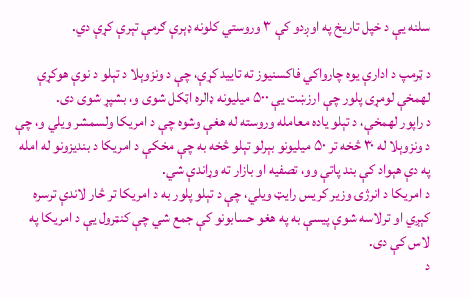سلنه یې د خپل تاریخ په اوږدو کې ۳ وروستي کلونه ډېرې ګرمې تېرې کړې دي.

د ټرمپ د ادارې یوه چارواکي فاکسنیوز ته تایید کړې، چې د ونزوېلا د تېلو د نوې هوکړې لهمخې لومړی پلور چې ارزښت یې ۵۰۰ میلیونه ډالره اټکل شوی و، بشپړ شوی دی.
د راپور لهمخې، د تېلو یاده معامله وروسته له هغې وشوه چې د امریکا ولسمشر ویلي و، چې د ونزوېلا له ۳۰ څخه تر ۵۰ میلیونو بېرلو تېلو څخه به چې مخکې د امریکا د بندیزونو له امله په دې هېواد کې بند پاتې وو، تصفیه او بازار ته وړاندې شي.
د امریکا د انرژۍ وزیر کریس رایټ ویلي، چې د تېلو پلور به د امریکا تر څار لاندې ترسره کېږي او ترلاسه شوې پیسې به په هغو حسابونو کې جمع شي چې کنټرول یې د امریکا په لاس کې دی.
د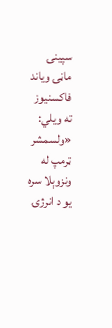سپینۍ ماڼۍ ویاند فاکسنیوز ته ویلي: «ولسمشر ټرمپ له ونزوېلا سره یو د انرژۍ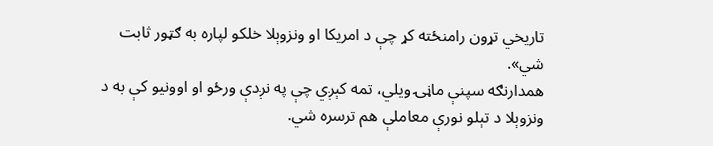تاریخي تړون رامنځته کړ چې د امریکا او ونزوېلا خلکو لپاره به ګټور ثابت شي».
همدارنګه سپنې ماڼۍ ویلي، تمه کېږي چې په نږدې ورځو او اوونیو کې به د ونزوېلا د تېلو نورې معاملې هم ترسره شي.